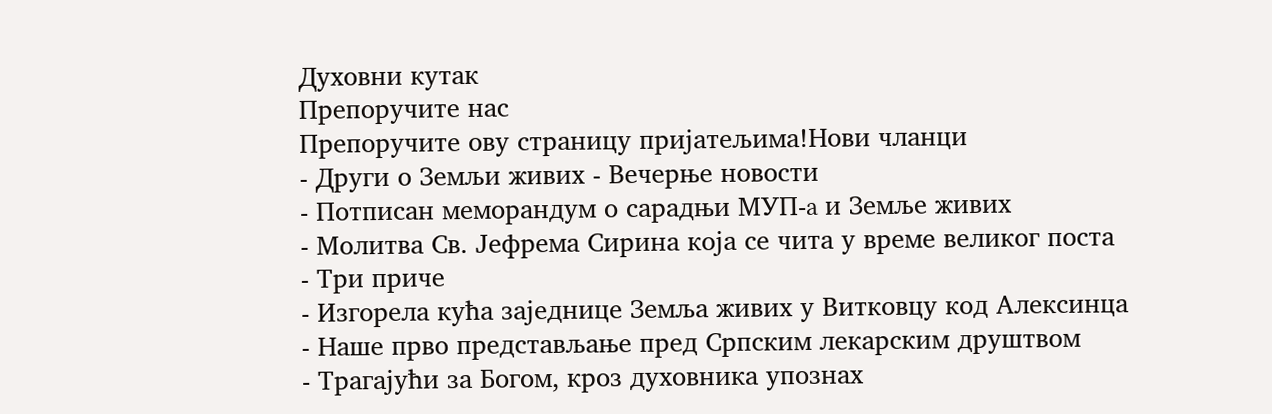Духовни кутак
Препоручите нас
Препоручите ову страницу пријатељима!Нови чланци
- Други о Земљи живих - Вечерње новости
- Потписан меморандум о сарадњи МУП-a и Земље живих
- Молитва Св. Јефрема Сирина која се чита у време великог поста
- Три приче
- Изгорела кућа заједнице Земља живих у Витковцу код Алексинца
- Наше прво представљање пред Српским лекарским друштвом
- Трагајући за Богом, кроз духовника упознах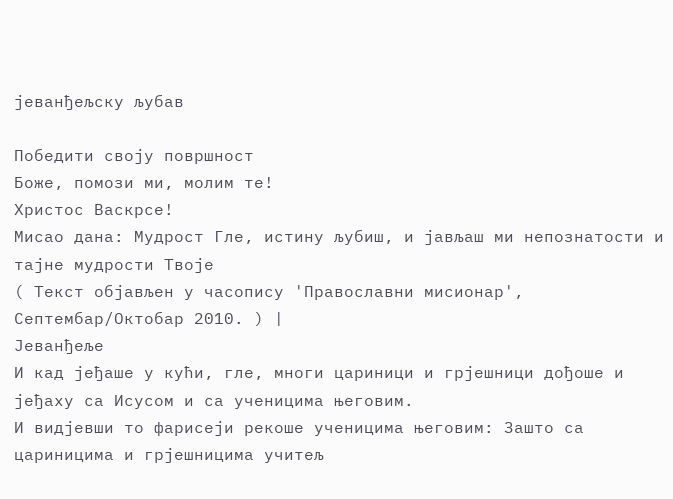јеванђељску љубав

Победити своју површност
Боже, помози ми, молим те!
Христос Васкрсе!
Мисао дана: Мудрост Гле, истину љубиш, и јављаш ми непознатости и тајне мудрости Твоје
( Текст објављен у часопису 'Православни мисионар', Септембар/Октобар 2010. ) |
Јеванђеље
И кад јеђаше у кући, гле, многи цариници и грјешници дођоше и јеђаху са Исусом и са ученицима његовим.
И видјевши то фарисеји рекоше ученицима његовим: Зашто са цариницима и грјешницима учитељ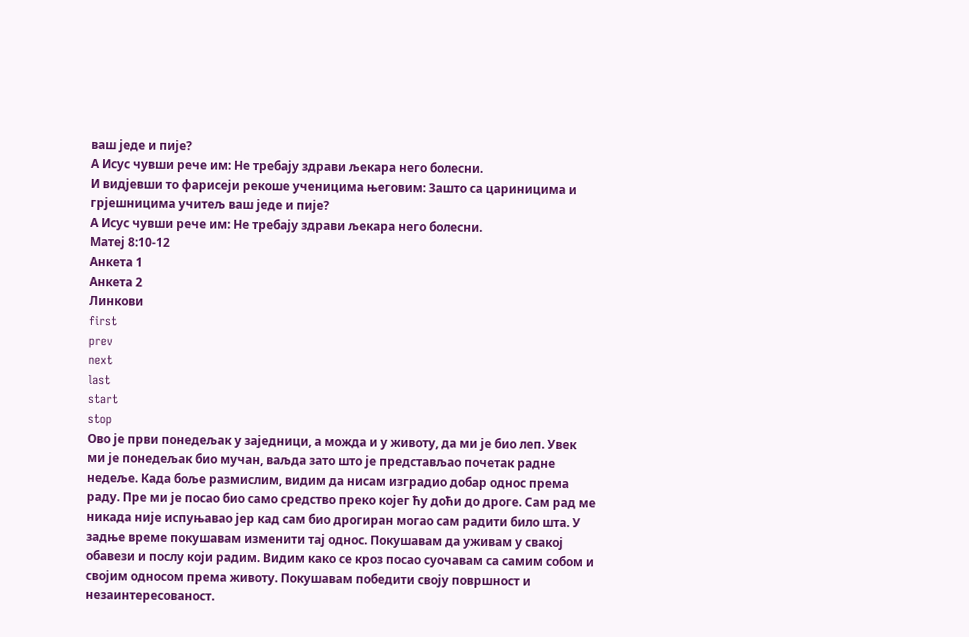ваш једе и пије?
А Исус чувши рече им: Не требају здрави љекара него болесни.
И видјевши то фарисеји рекоше ученицима његовим: Зашто са цариницима и грјешницима учитељ ваш једе и пије?
А Исус чувши рече им: Не требају здрави љекара него болесни.
Матеј 8:10-12
Анкетa 1
Анкета 2
Линкови
first
prev
next
last
start
stop
Ово је први понедељак у заједници, а можда и у животу, да ми је био леп. Увек ми је понедељак био мучан, ваљда зато што је представљао почетак радне недеље. Када боље размислим, видим да нисам изградио добар однос према раду. Пре ми је посао био само средство преко којег ћу доћи до дроге. Сам рад ме никада није испуњавао јер кад сам био дрогиран могао сам радити било шта. У задње време покушавам изменити тај однос. Покушавам да уживам у свакој обавези и послу који радим. Видим како се кроз посао суочавам са самим собом и својим односом према животу. Покушавам победити своју површност и незаинтересованост.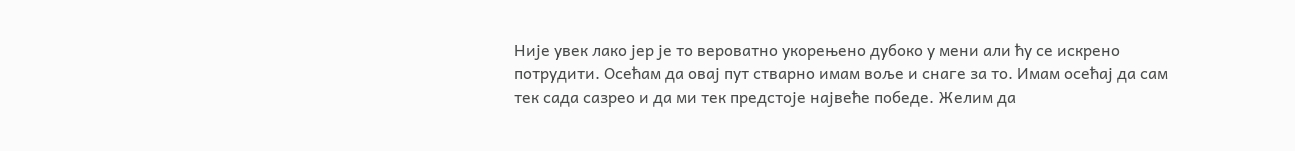Није увек лако јер је то вероватно укорењено дубоко у мени али ћу се искрено потрудити. Осећам да овај пут стварно имам воље и снаге за то. Имам осећај да сам тек сада сазрео и да ми тек предстоје највеће победе. Желим да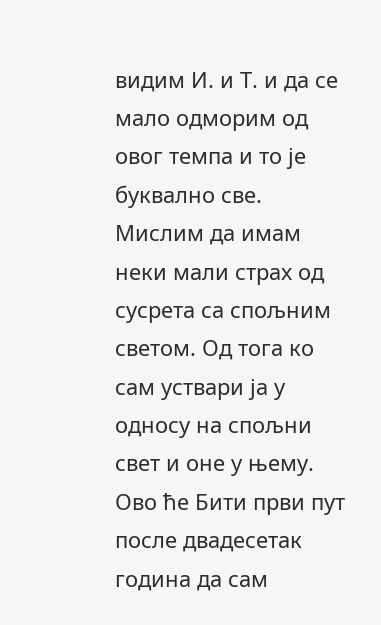видим И. и Т. и да се мало одморим од овог темпа и то је буквално све. Мислим да имам неки мали страх од сусрета са спољним светом. Од тога ко сам уствари ја у односу на спољни свет и оне у њему. Ово ће Бити први пут после двадесетак година да сам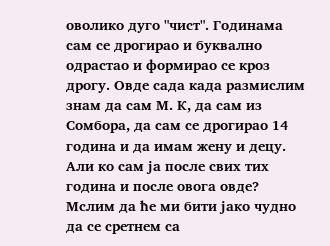оволико дуго "чист". Годинама сам се дрогирао и буквално одрастао и формирао се кроз дрогу. Овде сада када размислим знам да сам М. К, да сам из Сомбора, да сам се дрогирао 14 година и да имам жену и децу. Али ко сам ја после свих тих година и после овога овде? Мслим да ће ми бити јако чудно да се сретнем са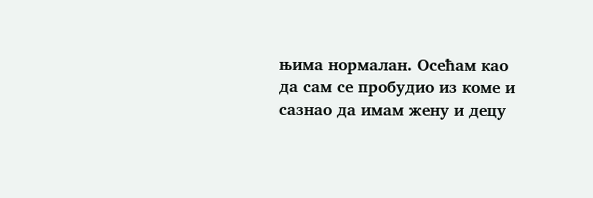њима нормалан. Осећам као да сам се пробудио из коме и сазнао да имам жену и децу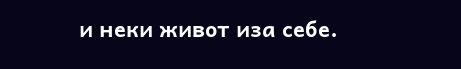и неки живот иза себе.